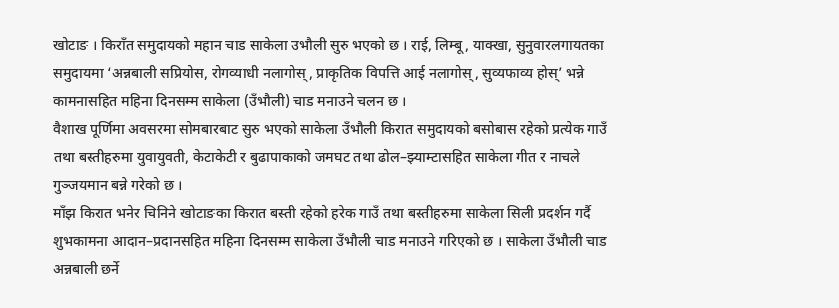खोटाङ । किराँत समुदायको महान चाड साकेला उभौली सुरु भएको छ । राई, लिम्बू, याक्खा, सुनुवारलगायतका समुदायमा ‘अन्नबाली सप्रियोस, रोगव्याधी नलागोस्, प्राकृतिक विपत्ति आई नलागोस्, सुव्यफाव्य होस्’ भन्ने कामनासहित महिना दिनसम्म साकेला (उँभौली) चाड मनाउने चलन छ ।
वैशाख पूर्णिमा अवसरमा सोमबारबाट सुरु भएको साकेला उँभौली किरात समुदायको बसोबास रहेको प्रत्येक गाउँ तथा बस्तीहरुमा युवायुवती, केटाकेटी र बुढापाकाको जमघट तथा ढोल–झ्याम्टासहित साकेला गीत र नाचले गुञ्जयमान बन्ने गरेको छ ।
माँझ किरात भनेर चिनिने खोटाङका किरात बस्ती रहेको हरेक गाउँ तथा बस्तीहरुमा साकेला सिली प्रदर्शन गर्दै शुभकामना आदान–प्रदानसहित महिना दिनसम्म साकेला उँभौली चाड मनाउने गरिएको छ । साकेला उँभौली चाड अन्नबाली छर्ने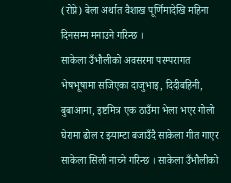(रोप्ने) बेला अर्थात वैशाख पूर्णिमादेखि महिना दिनसम्म मनाउने गरिन्छ ।
साकेला उँभौलीको अवसरमा परम्परागत भेषभूषामा सजिएका दाजुभाइ, दिदीबहिनी, बुबाआमा, इष्टमित्र एक ठाउँमा भेला भएर गोलो घेरामा ढोल र झ्याम्टा बजाउँदै साकेला गीत गाएर साकेला सिली नाच्ने गरिन्छ । साकेला उँभौलीको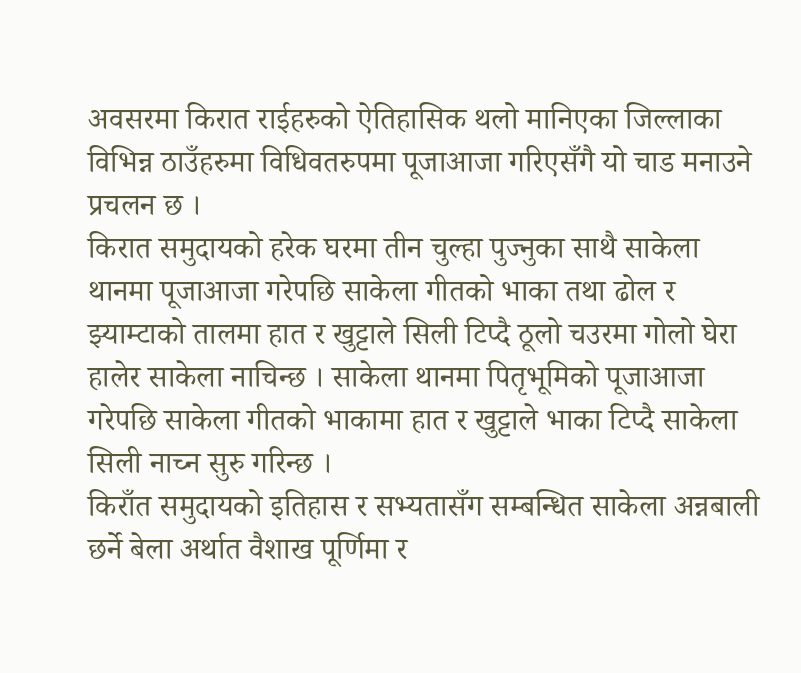अवसरमा किरात राईहरुको ऐतिहासिक थलो मानिएका जिल्लाका विभिन्न ठाउँहरुमा विधिवतरुपमा पूजाआजा गरिएसँगै यो चाड मनाउने प्रचलन छ ।
किरात समुदायको हरेक घरमा तीन चुल्हा पुज्नुका साथै साकेला थानमा पूजाआजा गरेपछि साकेला गीतको भाका तथा ढोल र झ्याम्टाको तालमा हात र खुट्टाले सिली टिप्दै ठूलो चउरमा गोलो घेरा हालेर साकेला नाचिन्छ । साकेला थानमा पितृभूमिको पूजाआजा गरेपछि साकेला गीतको भाकामा हात र खुट्टाले भाका टिप्दै साकेला सिली नाच्न सुरु गरिन्छ ।
किराँत समुदायको इतिहास र सभ्यतासँग सम्बन्धित साकेला अन्नबाली छर्ने बेला अर्थात वैशाख पूर्णिमा र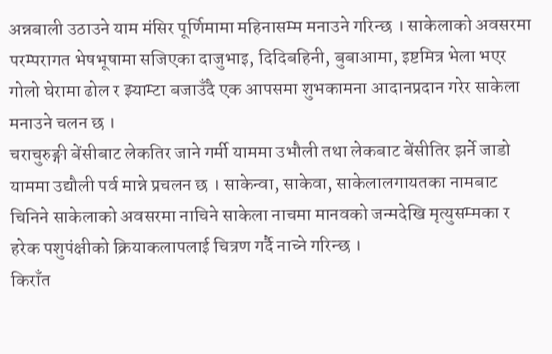अन्नबाली उठाउने याम मंसिर पूर्णिमामा महिनासम्म मनाउने गरिन्छ । साकेलाको अवसरमा परम्परागत भेषभूषामा सजिएका दाजुभाइ, दिदिबहिनी, बुबाआमा, इष्टमित्र भेला भएर गोलो घेरामा ढोल र झ्याम्टा बजाउँदै एक आपसमा शुभकामना आदानप्रदान गरेर साकेला मनाउने चलन छ ।
चराचुरुङ्गी बेंसीबाट लेकतिर जाने गर्मी याममा उभौली तथा लेकबाट बेंसीतिर झर्ने जाडो याममा उद्यौली पर्व मान्ने प्रचलन छ । साकेन्वा, साकेवा, साकेलालगायतका नामबाट चिनिने साकेलाको अवसरमा नाचिने साकेला नाचमा मानवको जन्मदेखि मृत्युसम्मका र हरेक पशुपंक्षीको क्रियाकलापलाई चित्रण गर्दै नाच्ने गरिन्छ ।
किराँत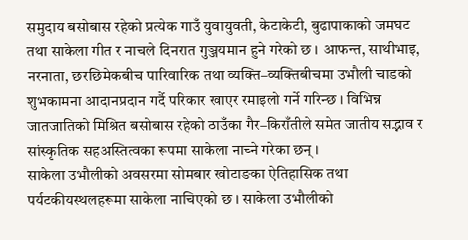समुदाय बसोबास रहेको प्रत्येक गाउँ युवायुवती, केटाकेटी, बुढापाकाको जमघट तथा साकेला गीत र नाचले दिनरात गुञ्जयमान हुने गरेको छ । आफन्त, साथीभाइ, नरनाता, छरछिमेकबीच पारिवारिक तथा व्यक्ति–व्यक्तिबीचमा उभौली चाडको शुभकामना आदानप्रदान गर्दै परिकार खाएर रमाइलो गर्ने गरिन्छ । विभिन्न जातजातिको मिश्रित बसोबास रहेको ठाउँका गैर–किराँतीले समेत जातीय सद्भाव र सांस्कृतिक सहअस्तित्वका रूपमा साकेला नाच्ने गरेका छन् ।
साकेला उभौलीको अवसरमा सोमबार खोटाङका ऐतिहासिक तथा पर्यटकीयस्थलहरूमा साकेला नाचिएको छ । साकेला उभौलीको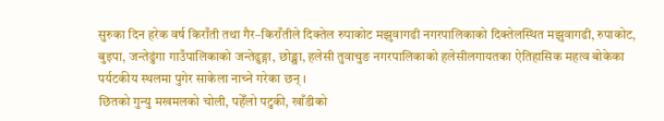सुरुका दिन हरेक वर्ष किराँती तथा गैर–किराँतीले दिक्तेल रुपाकोट मझुवागढी नगरपालिकाको दिक्तेलस्थित मझुवागढी, रुपाकोट, बुइपा, जन्तेढुंगा गाउँपालिकाको जन्तेढुङ्गा, छोङ्खा, हलेसी तुवाचुङ नगरपालिकाको हलेसीलगायतका ऐतिहासिक महत्व बोकेका पर्यटकीय स्थलमा पुगेर साकेला नाच्ने गरेका छन् ।
छितको गुन्यु मखमलको चोली, पहेँलो पटुकी, खाँडीको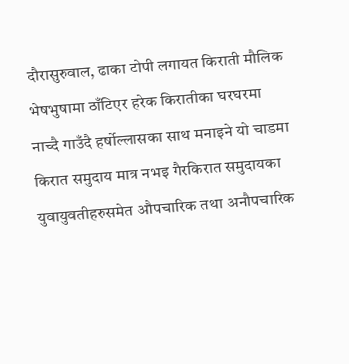दौरासुरुवाल, ढाका टोपी लगायत किराती मौलिक भेषभुषामा ठाँटिएर हरेक किरातीका घरघरमा नाच्दै गाउँदै हर्षोल्लासका साथ मनाइने यो चाडमा किरात समुदाय मात्र नभइ गैरकिरात समुदायका युवायुवतीहरुसमेत औपचारिक तथा अनौपचारिक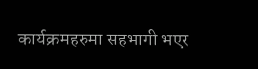कार्यक्रमहरुमा सहभागी भएर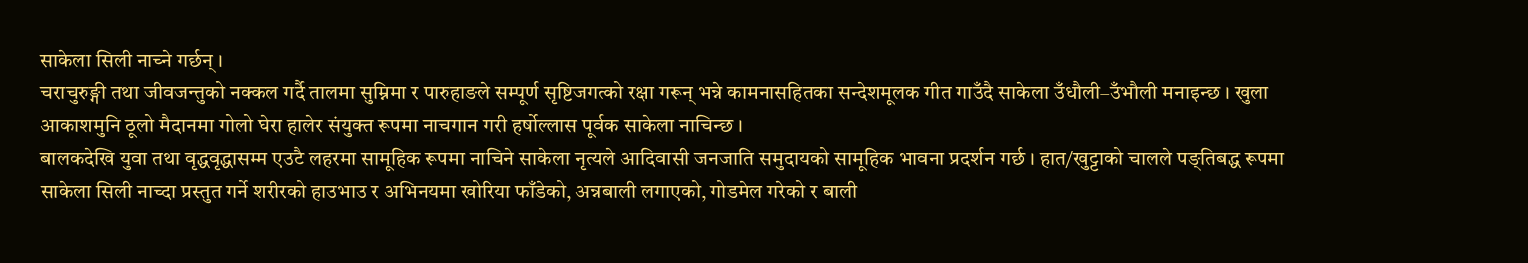साकेला सिली नाच्ने गर्छन् ।
चराचुरुङ्गी तथा जीवजन्तुको नक्कल गर्दै तालमा सुम्निमा र पारुहाङले सम्पूर्ण सृष्टिजगत्को रक्षा गरून् भन्ने कामनासहितका सन्देशमूलक गीत गाउँदै साकेला उँधौली–उँभौली मनाइन्छ । खुला आकाशमुनि ठूलो मैदानमा गोलो घेरा हालेर संयुक्त रूपमा नाचगान गरी हर्षोल्लास पूर्वक साकेला नाचिन्छ ।
बालकदेखि युवा तथा वृद्धवृद्धासम्म एउटै लहरमा सामूहिक रूपमा नाचिने साकेला नृत्यले आदिवासी जनजाति समुदायको सामूहिक भावना प्रदर्शन गर्छ । हात/खुट्टाको चालले पङ्तिबद्ध रूपमा साकेला सिली नाच्दा प्रस्तुत गर्ने शरीरको हाउभाउ र अभिनयमा खोरिया फाँडेको, अन्नबाली लगाएको, गोडमेल गरेको र बाली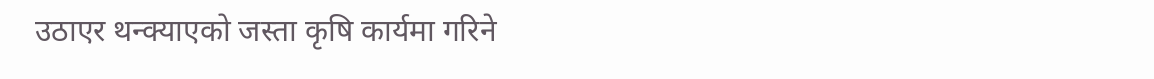उठाएर थन्क्याएको जस्ता कृषि कार्यमा गरिने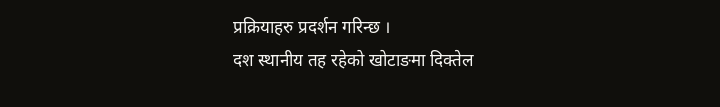प्रक्रियाहरु प्रदर्शन गरिन्छ ।
दश स्थानीय तह रहेको खोटाङमा दिक्तेल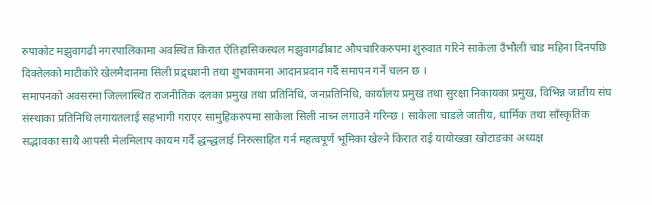रुपाकोट मझुवागढी नगरपालिकामा अवस्थित किरात ऐतिहासिकस्थल मझुवागढीबाट औपचारिकरुपमा शुरुवात गरिने साकेला उँभौली चाड महिना दिनपछि दिक्तेलको माटीकोरे खेलमैदानमा सिली प्रद्र्धशनी तथा शुभकामना आदानप्रदान गर्दै समापन गर्ने चलन छ ।
समापनको अवसरमा जिल्लास्थित राजनीतिक दलका प्रमुख तथा प्रतिनिधि, जनप्रतिनिधि, कार्यालय प्रमुख तथा सुरक्षा निकायका प्रमुख, विभिन्न जातीय संघ संस्थाका प्रतिनिधि लगायतलाई सहभागी गराएर सामुहिकरुपमा साकेला सिली नाच्न लगाउने गरिन्छ । साकेला चाडले जातीय, धार्मिक तथा साँस्कृतिक सद्भावका साथै आपसी मेलमिलाप कायम गर्दै द्धन्द्धलाई निरुत्साहित गर्न महत्वपूर्ण भूमिका खेल्ने किरात राई यायोख्खा खोटाङका अध्यक्ष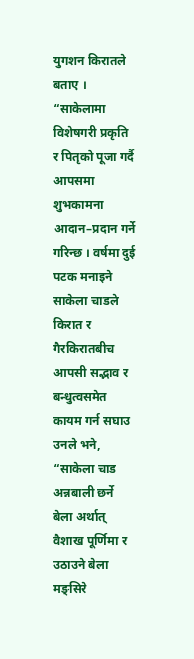युगशन किरातले बताए ।
“साकेलामा विशेषगरी प्रकृति र पितृको पूजा गर्दै आपसमा शुभकामना आदान–प्रदान गर्ने गरिन्छ । वर्षमा दुई पटक मनाइने साकेला चाडले किरात र गैरकिरातबीच आपसी सद्भाव र बन्धुत्वसमेत कायम गर्न सघाउ उनले भने, “साकेला चाड अन्नबाली छर्ने बेला अर्थात् वैशाख पूर्णिमा र उठाउने बेला मङ्सिरे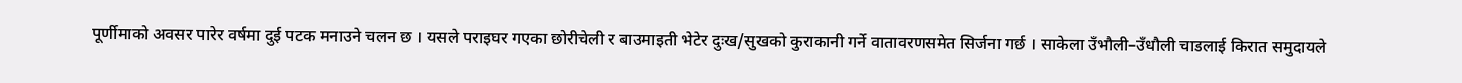पूर्णीमाको अवसर पारेर वर्षमा दुई पटक मनाउने चलन छ । यसले पराइघर गएका छोरीचेली र बाउमाइती भेटेर दुःख/सुखको कुराकानी गर्ने वातावरणसमेत सिर्जना गर्छ । साकेला उँभौली–उँधौली चाडलाई किरात समुदायले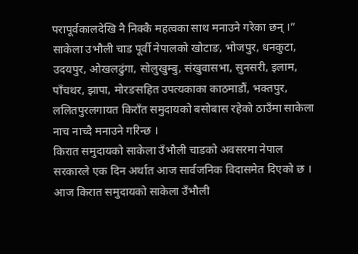परापूर्वकालदेखि नै निक्कै महत्वका साथ मनाउने गरेका छन् ।”
साकेला उभौली चाड पूर्वी नेपालको खोटाङ, भोजपुर, धनकुटा, उदयपुर, ओखलढुंगा, सोलुखुम्बु, संखुवासभा, सुनसरी, इलाम, पाँचथर, झापा, मोरङसहित उपत्यकाका काठमाडौं, भक्तपुर, ललितपुरलगायत किराँत समुदायको बसोबास रहेको ठाउँमा साकेला नाच नाच्दै मनाउने गरिन्छ ।
किरात समुदायको साकेला उँभौली चाडको अवसरमा नेपाल सरकारले एक दिन अर्थात आज सार्वजनिक विदासमेत दिएको छ । आज किरात समुदायको साकेला उँभौली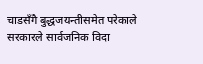चाडसँगै बुद्धजयन्तीसमेत परेकाले सरकारले सार्वजनिक विदा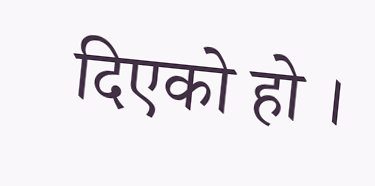दिएको हो ।